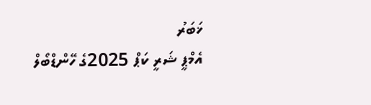ޚަބަރު
އެމްޕީ ޝަރީ ކަޕް 2025ގެ ހޭންޑްބޯލް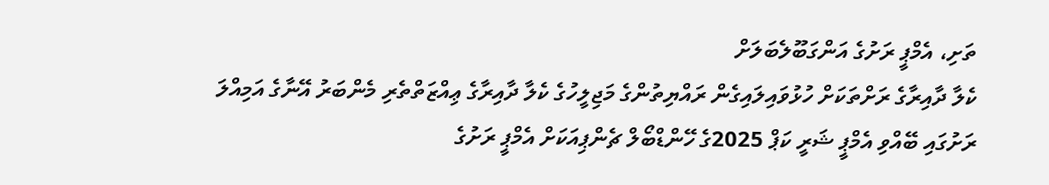ތަށި، އެމްޕީ ރަށުގެ އަންގަބޫލެބަލަށް
ކެލާ ދާއިރާގެ ރަށްތަކަށް ހުޅުވައިލައިގެން ރައްޔިތުންގެ މަޖިލީހުގެ ކެލާ ދާއިރާގެ ޢިއްޒަތްތެރި މެންބަރު އޭނާގެ އަމިއްލަ ރަށުގައި ބޭއްވި އެމްޕީ ޝަރީ ކަޕް 2025ގެ ހޭންޑްބޯލް ޗެންޕިއަކަށް އެމްޕީ ރަށުގެ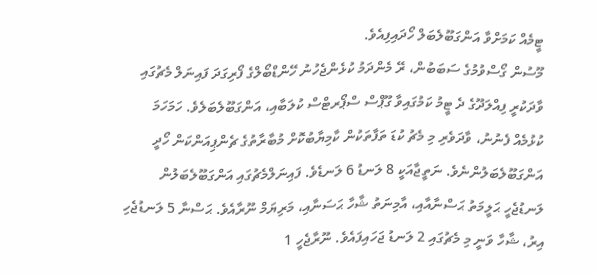ޓީމެއް ކަމަށްވާ އަންގަބޫލެބަލް ހޯދައިފިއެވެ.
މޫސުން ގޯސްވުމުގެ ސަބަބުން، ރޭ މެންދަމު ކުޅެންޖެހުނު ހޭންޑްބޯލްގެ ފޯރިގަދަ ފައިނަލް މެޗުގައި ވާދަކުރީ ފިއްލަދޫގެ ދެ ޓީމު ކަމުގައިވާ ގޫޕްސް ސްޕޯރޓްސް ކުލަބާއި، އަންގަބޫލެބަލެވެ. ހަމަހަމަ ކުޅުމެއް ފެނުނު، ވާދަވެރި މި މެޗު ކުޑަ ތަފާތަކުން ކާމިޔާބުކޮށް މުބާރާތުގެ ޗެންޕިއަންކަން ހޯދީ އަންގަބޫލެބަލުންނެވެ. ނަތީޖާއަކީ 8 ލަނޑު 6 ލަނޑެވެ. ފައިނަލްމެޗުގައި އަންގަބޫލެބަލުން ލަނޑުޖެހީ ޙަލީމަތު ޙަސްނާއާއި، އާމިނަތު ޝާހާ ޙަސަނާއި، މަރިޔަމް ނޫރާއެވެ. ޙަސްނާ 5 ލަނޑުޖެހި އިރު، ޝާހާ ވަނީ މި މެޗުގައި 2 ލަނޑު ޖަހައިފައެވެ. ނޫރާޖެހީ 1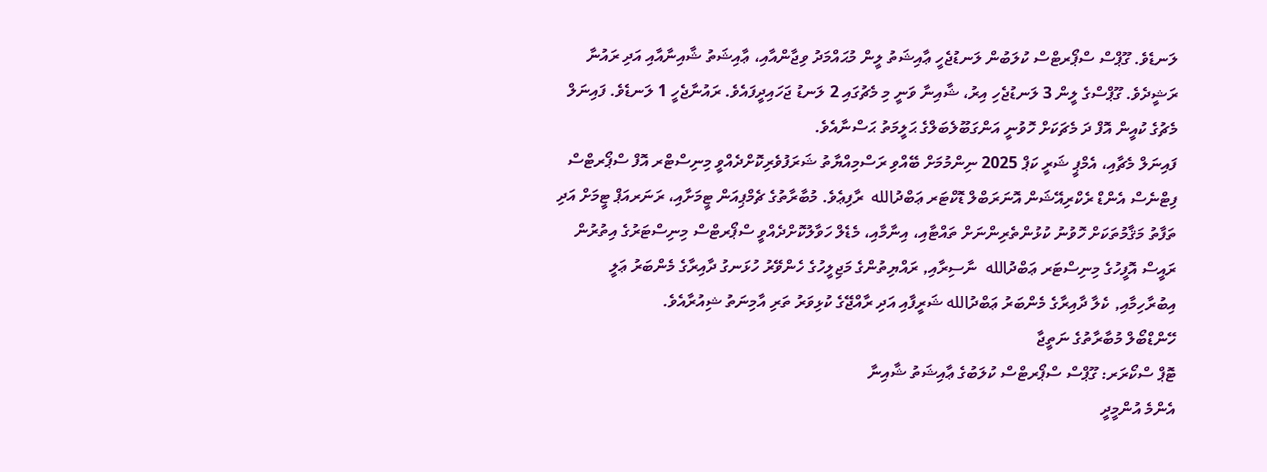ލަނޑެވެ. ގޫޕްސް ސްޕޯރޓްސް ކުލަބުން ލަނޑުޖެހީ ޢާއިޝަތު ލީން މުޙައްމަދު ވިޖާންއާއި، ޢާއިޝަތު ޝާއިނާއާއި އަދި ރައުނާ ރަޝީދެވެ. ގޫޕްސްގެ ލީން 3 ލަނޑުޖެހި އިރު، ޝާއިނާ ވަނީ މި މެޗުގައި 2 ލަނޑު ޖަހައިދީފައެވެ. ރައުނާޖެހީ 1 ލަނޑެވެ. ފައިނަލް މެޗުގެ ކުއީން އޮފް ދަ މެޗަކަށް ހޮވުނީ އަންގަބޫލެބަލްގެ ޙަލީމަތު ޙަސްނާއެވެ.
ފައިނަލް މެޗާއި، އެމްޕީ ޝަރީ ކަޕް 2025 ނިންމުމަށް ބޭއްވި ރަސްމިއްޔާތު ޝަރަފުވެރިކޮށްދެއްވީ މިނިސްޓްރ އޮފް ސްޕޯރޓްސް ފިޓްނެސް އެންޑް ރެކްރިއޭޝަން އޮނަރަބްލް ޑޮކްޓަރ ޢަބްދުالله  ރާފިޢެވެ. މުބާރާތުގެ ޗެމްޕިއަން ޓީމަށާއި، ރަނަރއަޕް ޓީމަށް އަދި ތަފާތު މަޤާމުތަކަށް ހޮވުނު ކުޅުންތެރިންނަށް ތައްޓާއި، އިނާމާއި، މެޑެލް ހަވާލުކޮށްދެއްވީ ސްޕޯރޓްސް މިނިސްޓަރުގެ އިތުރުން ރައީސް އޮފީހުގެ މިނިސްޓަރ ޢަބްދުالله  ނާސިރާއި, ރައްޔިތުންގެ މަޖިލީހުގެ ހެންވޭރު ހުޅަނގު ދާއިރާގެ މެންބަރު ޢަލީ އިބުރާހިމާއި, ކެލާ ދާއިރާގެ މެންބަރު ޢަބްދުالله ޝަރީފާއި އަދި ރާއްޖޭގެ ކުޅިވަރު ތަރި އާމިނަތު ޝިއުރާއެވެ.
ހޭންޑްބޯލް މުބާރާތުގެ ނަތީޖާ
ޓޮޕް ސްކޯރަރ: ގޫޕްސް ސްޕޯރޓްސް ކުލަބުގެ ޢާއިޝަތު ޝާއިނާ
އެންމެ އުންމީދީ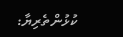ކުޅުންތެރިޔާ: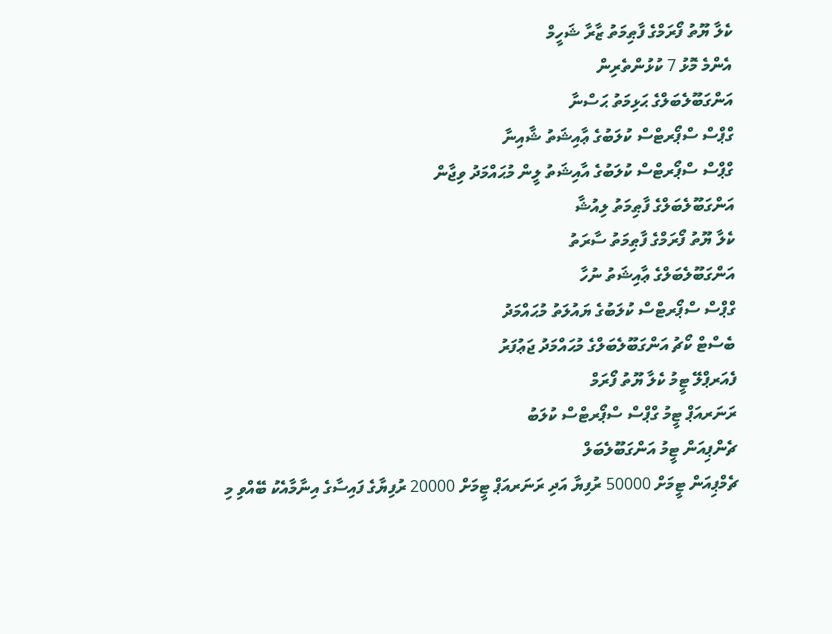ކެލާ ޔޫތު ފޯރަމްގެ ފާޠިމަތު ޒާރާ ޝަހީމް
އެންމެ މޮޅު 7 ކުޅުންތެރިން
އަންގަބޫލެބަލްގެ ޙަޅިމަތު ޙަސްނާ
ގްޕްސް ސްޕޯރޓްސް ކުލަބުގެ ޢާއިޝަތު ޝާއިނާ
ގްޕްސް ސްޕޯރޓްސް ކުލަބުގެ އާއިޝަތު ލީން މުޙައްމަދު ވިޖާން
އަންގަބޫލެބަލްގެ ފާޠިމަތު ލިއުޝާ
ކެލާ ޔޫތު ފޯރަމްގެ ފާޠިމަތު ސާރަތު
އަންގަބޫލެބަލްގެ ޢާއިޝަތު ނުހާ
ގްޕްސް ސްޕޯރޓްސް ކުލަބުގެ ޔައުލަތު މުޙައްމަދު
ބެސްޓް ކޯޗު އަންގަބޫލެބަލްގެ މުޙައްމަދު ޖަޢުފަރު
ފެއަރޕްލޭ ޓީމު ކެލާ ޔޫތު ފޯރަމް
ރަނަރއަޕް ޓީމު ގްޕްސް ސްޕޯރޓްސް ކުލަބު
ޗެންޕިއަން ޓީމު އަންގަބޫލެބަލް
ޗެމްޕިއަން ޓީމަށް 50000 ރުފިޔާ އަދި ރަނަރއަޕް ޓީމަށް 20000 ރުފިޔާގެ ފައިސާގެ އިނާމާއެކު ބޭއްވި މި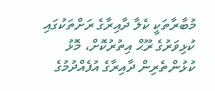މުބާރާތަކީ ކެލާ ދާއިރާގެ ރަށްތަކުގައި ކުޅިވަރުގެ ރޫޙް އިތުރުކޮށް، މޮޅު ކުޅުންތެރިން ދާއިރާގެ އުފެއްދުމުގެ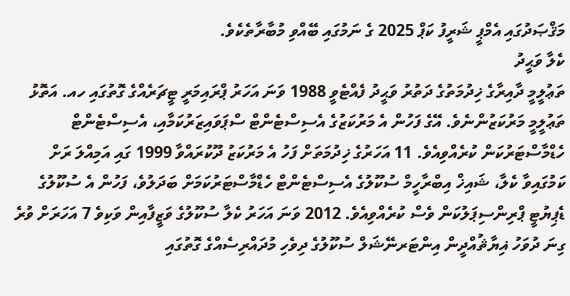މަޤްޞަދުގައި އެމްޕީ ޝަރީފު ކަޕް 2025 ގެ ނަމުގައި ބޭއްވި މުބާރާތެކެވެ.
ކެލާ ވަޙީދު
ތަޢުލީމީ ދާއިރާގެ ޚިދުމަތުގެ ދަތުރު ވަޙީދު ފެއްޓެވީ 1988 ވަނަ އަހަރު ޕްރައިމަރީ ޓީޗަރެއްގެ ގޮތުގައި ހއ. އަތޮޅު ތަޢުލީމީ މަރުކަޒުންނެވެ. އޭގެ ފަހުން އެ މަރުކަޒުގެ އެސިސްޓެންޓް ސްޕަވައިޒަރުކަމާއި، އެސިސްޓެންޓް ހެޑްމާސްޓަރުކަން ކުރެއްވިއެވެ. 11 އަހަރުގެ ޚިދުމަތަށް ފަހު އެ މަރުކަޒު ދޫކުރައްވާ 1999 ގައި އަމިއްލަ ރަށް ކަމުގައިވާ ކެލާ، ޝައިޚް އިބްރާހީމް ސުކޫލުގެ އެސިސްޓެންޓް ހެޑްމާސްޓަރުކަމަށް ބަދަލުވެ، ފަހުން އެ ސުކޫލުގެ ޑެޕިޔުޓީ ޕްރިންސިޕަލުކަން ވެސް ކުރެއްވިއެވެ. 2012 ވަނަ އަހަރު ކެލާ ސުކޫލުގެ ވަޒީފާއިން ވަކިވެ 7 އަހަރަށް ވުރެ ގިނަ ދުވަހު ޣިޔާޘުއްދީން އިންޓަރނޭޝަލް ސުކޫލުގެ ދިވެހި މުދައްރިސެއްގެ ގޮތުގައި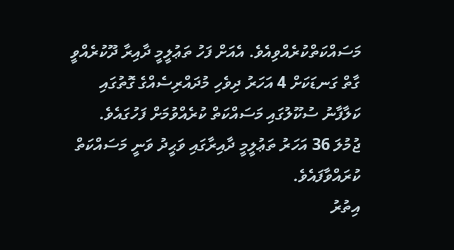މަސައްކަތްކުރެއްވިއެވެ. އެއަށް ފަހު ތަޢުލީމީ ދާއިރާ ދޫކުރެއްވީ ގާތް ގަނޑަކަށް 4 އަހަރު ދިވެހި މުދައްރިސެއްގެ ގޮތުގައި ކަލާފާނު ސުކޫލުގައި މަސައްކަތް ކުރެއްވުމަށް ފަހުގައެވެ. ޖުމުލަ 36 އަހަރު ތަޢުލީމީ ދާއިރާގައި ވަޙީދު ވަނީ މަސައްކަތް ކުރައްވާފައެވެ.
އިތުރު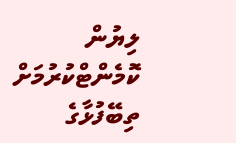ލިޔުން
ކޮމެންޓްކުރުމަށް
ތިބޭފުޅާގެ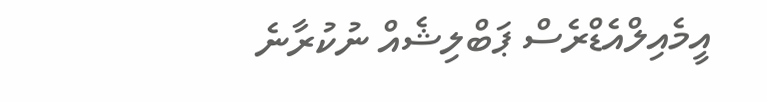އީމެއިލްއެޑްރެސް ޕަބްލިޝެއް ނުކުރާނެ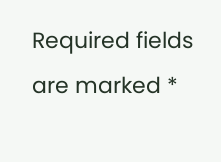Required fields are marked *